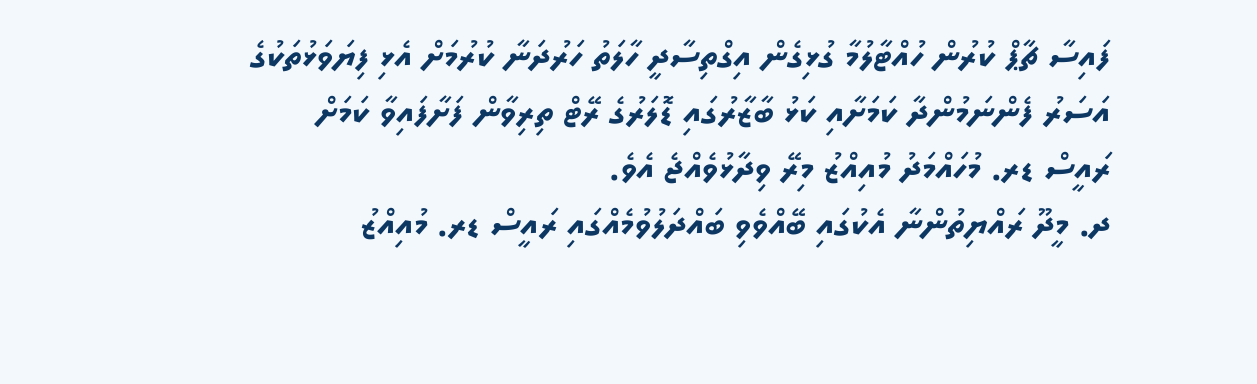ފައިސާ ޗާޕް ކުރުން ހުއްޓާލުމާ ގުޅިގެން އިގްތިސާދީ ހާލަތު ހަރުދަނާ ކުރުމަށް އެޅި ފިޔަވަޅުތަކުގެ އަސަރު ފެންނަމުންދާ ކަމަށާއި ކަޅު ބާޒާރުގައި ޑޮލަރުގެ ރޭޓް ތިރިވާން ފަށާފައިވާ ކަމަށް ރައީސް ޑރ. މުހައްމަދު މުއިއްޒު މިރޭ ވިދާޅުވެއްޖެ އެވެ.
ދ. މީދޫ ރައްޔިތުންނާ އެކުގައި ބޭއްވެވި ބައްދަލުވުމެއްގައި ރައީސް ޑރ. މުއިއްޒު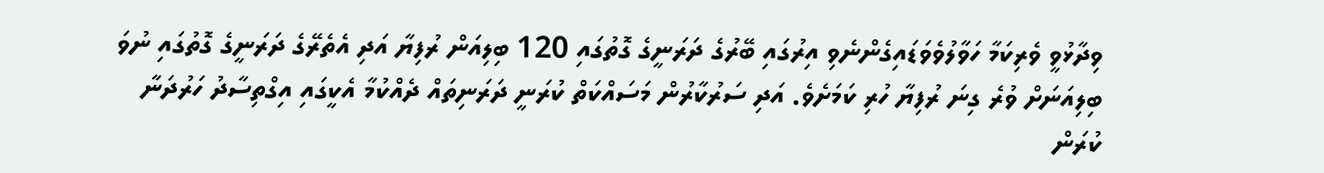ވިދާޅުވީ ވެރިކަމާ ހަވާލުވެވަޑައިގެންނެވި އިރުގައި ބޭރުގެ ދަރަނީގެ ގޮތުގައި 120 ބިލިއަން ރުފިޔާ އަދި އެތެރޭގެ ދަރަނީގެ ގޮތުގައި ނުވަ ބިލިއަނަށް ވުރެ ގިނަ ރުފިޔާ ހުރި ކަމަށެވެ. އަދި ސަރުކާރުން މަސައްކަތް ކުރަނީ ދަރަނިތައް ދެއްކުމާ އެކީގައި އިގްތިސާދު ހަރުދަނާ ކުރަން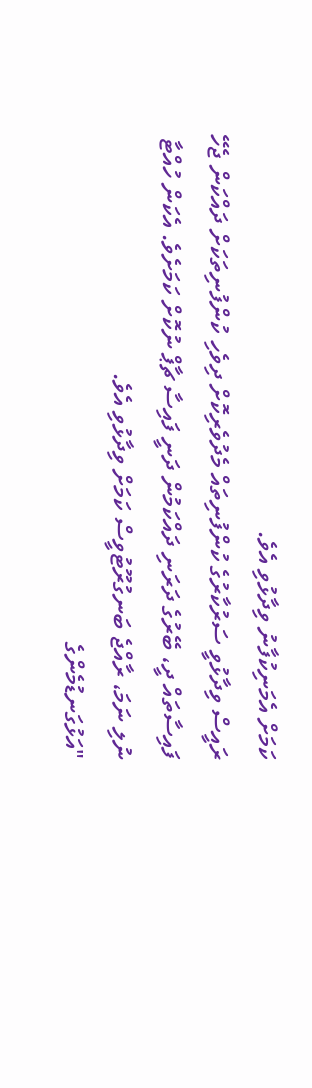ކަމަށް އެމަނިކުފާނު ވިދާޅުވި އެވެ.
ރައީސް ވިދާޅުވީ ސަރުކާރުގެ ކުންފުނިތައް މެދުވެރިކޮށް ދިވެހި ކުންފުނިތަކަށް ދައްކަން ޖެހޭ ފައިސާތައް ދީ، ބޭރުގެ ދަރަނި ދައްކަމުން ދަނީ ފައިސާ ޗާޕް ނުކޮށް ކަމަށެވެ. އެކަން ހުއްޓާ ނުލި ނަމަ، ރާއްޖެ ބަނގުރޫޓުވީސް ކަމަށް ވިދާޅުވި އެވެ.
"އަޅުގަނޑުމެންގެ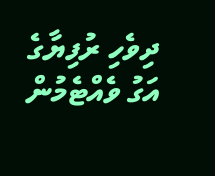ދިވެހި ރުފިޔާގެ އަގު ވެއްޓެމުން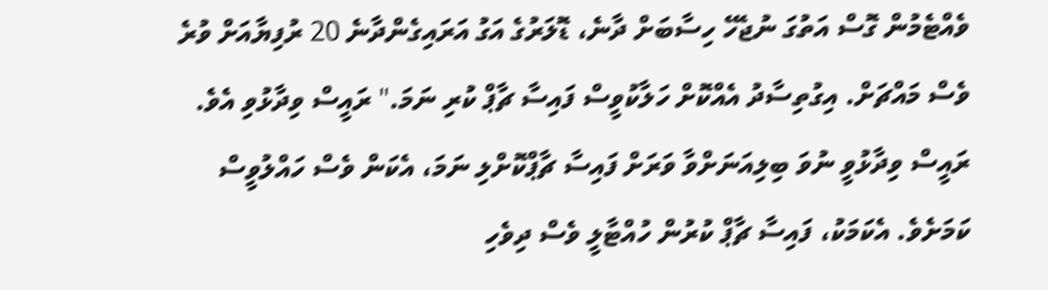ވެއްޓެމުން ގޮސް އަތުގަ ނުޖެހޭ ހިސާބަށް ދާނެ، ޑޮލަރުގެ އަގު އަރައިގެންދާނެ 20 ރުފިޔާއަށް ވުރެ ވެސް މައްޗަށް. އިގުތިސާދު އެއްކޮށް ހަލާކުވީސް ފައިސާ ޗާޕް ކުރި ނަމަ." ރައީސް ވިދާޅުވި އެވެ.
ރައީސް ވިދާޅުވީ ނުވަ ބިލިއަނަށްވާ ވަރަށް ފައިސާ ޗާޕްކޮށްލި ނަމަ، އެކަން ވެސް ހައްލުވީސް ކަމަށެވެ. އެކަމަކު، ފައިސާ ޗާޕް ކުރުން ހުއްޓާލީ ވެސް ދިވެހި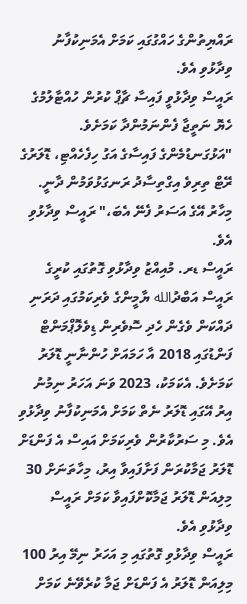ރައްޔިތުންގެ ހައްގުގައި ކަމަށް އެމަނިކުފާނު ވިދާޅުވި އެވެ.
ރައީސް ވިދާޅުވީ ފައިސާ ޗާޕް ކުރުން ހުއްޓާލުމުގެ ހެޔޮ ނަތީޖާ ފެންނަމުންދާ ކަމަށެވެ.
"އަޅުގަނޑުމެންގެ ފައިސާގެ އަގު ހިފެހެއްޓި، ޑޮލަރުގެ ރޭޓް ތިރިވެ އިގްތިސާދު ރަނގަޅުވަމުން ދާނީ. މިހާރު އޭގެ އަސަރު ފެނޭ އެބަ،" ރައީސް ވިދާޅުވި އެވެ.
ރައީސް ޑރ. މުއިއްޒު ވިދާޅުވި ގޮތުގައި ކުރީގެ ރައީސް އަބްދުالله ޔާމީންގެ ވެރިކަމުގައި ދަރަނި ދައްކަން ވެގެން ހެދި ސޮވެރިން ޑިވެލޮޕްމަންޓް ފަންޑުގައި 2018 އާ ހަމައަށް ހުންނާނީ ޑޮލަރު ކަމަށެވެ. އެކަމަކު، 2023 ވަނަ އަހަރު ނިމުނު އިރު އޭގައި ޑޮލަރު ނެތް ކަމަށް އެމަނިކުފާނު ވިދާޅުވި އެވެ. މި ސަރުކާރުން ވެރިކަމަށް އައިސް އެ ފަންޑަށް ޑޮލަރު ޖަމާކުރަން ފަށާފައިވާ އިރު، މިހާތަނަށް 30 މިލިއަން ޑޮލަރު ޖަމާކޮށްފައިވާ ކަމަށް ރައީސް ވިދާޅުވި އެވެ.
ރައީސް ވިދާޅުވި ގޮތުގައި މި އަހަރު ނިމޭ އިރު 100 މިލިއަން ޑޮލަރު އެ ފަންޑަށް ޖަމާ ކުރެވޭނެ ކަމަށް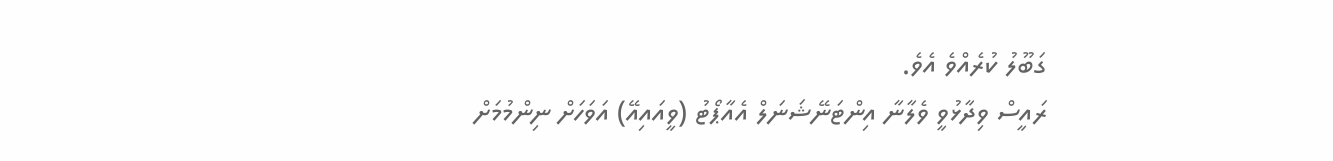ގަބޫލު ކުރެއްވެ އެވެ.
ރައީސް ވިދާޅުވީ ވެލާނާ އިންޓަނޭޝަނަލް އެއާޕޯޓު (ވީއައިއޭ) އަވަހަށް ނިންމުމަށް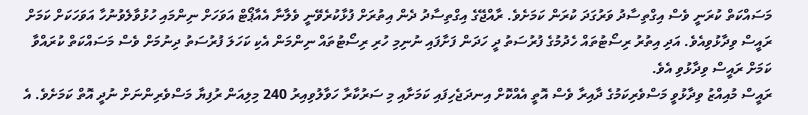މަސައްކަތް ކުރަނީ ވެސް އިގްތިސާދު ވަރުގަދަ ކުރަން ކަމަށެވެ. ރާއްޖޭގެ އިގްތިސާދު ދެން އިތުރަށް ފުޅާކުރެވޭނީ ވެލާނާ އެއާޕޯޓް އަވަހަށް ނިންމައި ހުޅުވާލެވުނުހާ އަވަހަކަށް ކަމަށް ރައީސް ވިދާޅުވިއެވެ. އަދި އިތުރު ރިސޯޓުތައް ހެދުމުގެ ފުރުސަތު ދީ ހަދަން ފަށާފައި ނުނިމި ހުރި ރިސޯޓުތައް ނިންމަން އެކި ކަހަލަ ފުރުސަތު ދިނުމަށް ވެސް މަސައްކަތް ކުރައްވާ ކަމަށް ރައީސް ވިދާޅުވި އެވެ.
ރައީސް މުއިއްޒު ވިދާޅުވީ މަސްވެރިކަމުގެ ދާއިރާ ވެސް އޮތީ އެއްކޮށް އިނދަޖެހިފައި ކަމަށާއި މި ސަރުކާރާ ހަވާލުވިއިރު 240 މިލިއަން ރުފިޔާ މަސްވެރިންނަށް ނުދީ އޮތް ކަމަށެވެ. އެ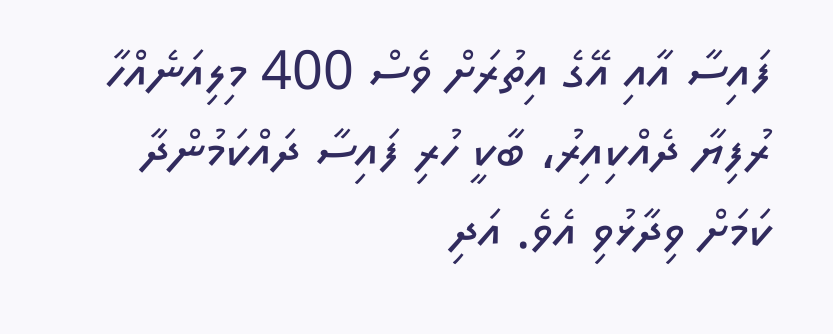ފައިސާ އާއި އޭގެ އިތުރަށް ވެސް 400 މިލިއަނެއްހާ ރުފިޔާ ދެއްކިއިރު، ބާކީ ހުރި ފައިސާ ދައްކަމުންދާ ކަމަށް ވިދާޅުވި އެވެ. އަދި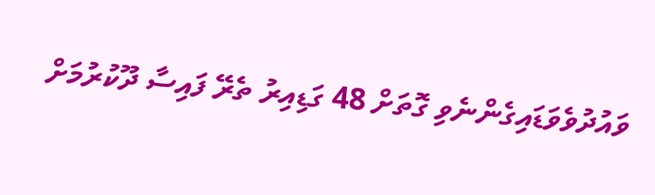ވައުދުވެވަޑައިގެންނެވި ގޮތަށް 48 ގަޑިއިރު ތެރޭ ފައިސާ ދޫކުރުމަށް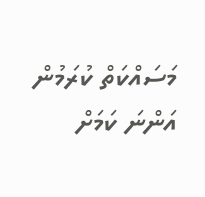މަސައްކަތް ކުރަމުން އަންނަ ކަމަށް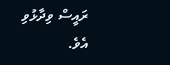ރައީސް ވިދާޅުވި އެވެ.